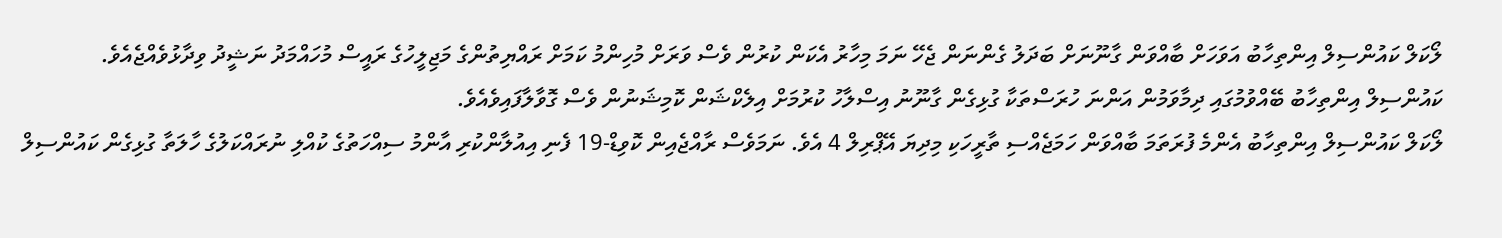ލޯކަލް ކައުންސިލް އިންތިހާބު އަވަހަށް ބާއްވަން ގާނޫނަށް ބަދަލު ގެންނަން ޖެހޭ ނަމަ މިހާރު އެކަން ކުރުން ވެސް ވަރަށް މުހިންމު ކަމަށް ރައްޔިތުންގެ މަޖިލީހުގެ ރައީސް މުހައްމަދު ނަޝީދު ވިދާޅުވެއްޖެއެވެ.
ކައުންސިލް އިންތިހާބު ބޭއްވުމުގައި ދިމާވަމުން އަންނަ ހުރަސްތަކާ ގުޅިގެން ގާނޫނު އިސްލާހު ކުރުމަށް އިލެކްޝަން ކޮމިޝަނުން ވެސް ގޮވާލާފައިވެއެވެ.
ލޯކަލް ކައުންސިލް އިންތިހާބު އެންމެ ފުރަތަމަ ބާއްވަން ހަމަޖެއްސި ތާރީހަކި މިދިޔަ އޭޕްރިލް 4 އެވެ. ނަމަވެސް ރާއްޖެއިން ކޮވިޑް-19 ފެނި އިއުލާންކުރި އާންމު ސިއްހަތުގެ ކުއްލި ނުރައްކަލުގެ ހާލަތާ ގުޅިގެން ކައުންސިލް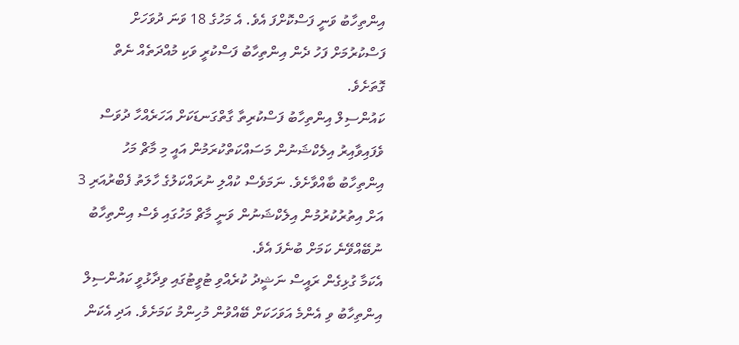އިންތިހާބު ވަނީ ފަސްކޮށްފަ އެވެ. އެ މަހުގެ 18 ވަނަ ދުވަހަށް ފަސްކުރުމަށް ފަހު ދެން އިންތިހާބު ފަސްކުރީ ވަކި މުއްދަތެއް ނެތް ގޮތަށެވެ.
ކައުންސިލް އިންތިހާބު ފަސްކުރިތާ ގާތްގަނޑަކަށް އަހަރެއްހާ ދުވަސް ވެފައިވާއިރު އިލެކްޝަނުން މަސައްކަތްކުރަމުން އައީ މި މާޗް މަހު އިންތިހާބު ބާއްވާށެވެ. ނަމަވެސް ކުއްލި ނުރައްކަލުގެ ހާލަތު ފެބްރުއަރި 3 އަށް އިތުރުކުރުމުން އިލެކްޝަނުން ވަނީ މާޗް މަހުގައި ވެސް އިންތިހާބު ނުބޭއްވޭނެ ކަމަށް ބުނެފަ އެވެ.
އެކަމާ ގުޅިގެން ރައީސް ނަޝީދު ކުރެއްވި ޓުވީޓުގައި ވިދާޅުވީ ކައުންސިލް އިންތިހާބު ވި އެންމެ އަވަހަކަށް ބޭއްވުން މުހިންމު ކަމަށެވެ. އަދި އެކަން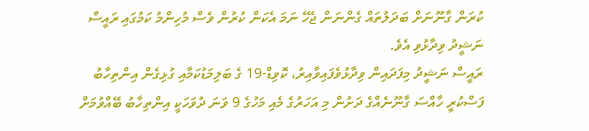ކުރަން ގާނޫނަށް ބަދަލުތައް ގެންނަން ޖެހޭ ނަމަ އެކަން ކުރުން ވެސް މުހިންމު ކަމުގައި ރައީސް ނަޝީދު ވިދާޅުވި އެވެ.
ރައީސް ނަޝީދު މިފަދައިން ވިދާޅުވެފައިވާއިރު، ކޮވިޑް-19 ގެ ބަލިމަޑުކަމާއި ގުޅިގެން އިންތިހާބު ފަސްކުރީ ހާއްސަ ގާނޫނެއްގެ ދަށުން މި އަހަރުގެ މެއި މަހުގެ 9 ވަނަ ދުވަހަކީ އިންތިހާބު ބޭއްވުމަށް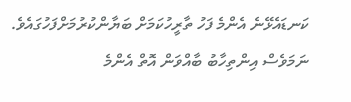ކަނޑައެޅޭނެ އެންމެ ފަހު ތާރީހުކަމަށް ބަޔާންކުރުމަށްފަހުގައެވެ. ނަމަވެސް އިންތިހާބު ބާއްވަން އޮތް އެންމެ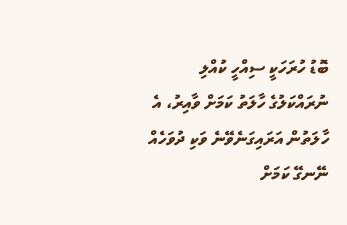ބޮޑު ހުރަހަކީ ސިއްހީ ކުއްލި ނުރައްކަލުގެ ހާލަތު ކަމަށް ވާއިރު، އެ ހާލަތުން އަރައިގަނެވޭނެ ވަކި ދުވަހެއް ނޭނގޭ ކަމަށް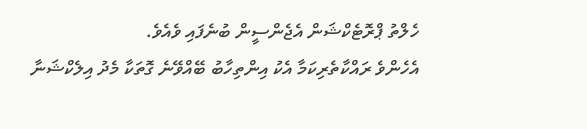ހެލްތު ޕްރޮޓެކްޝަން އެޖެންސީން ބުނެފައި ވެއެވެ.
އެހެންވެ ރައްކާތެރިކަމާ އެކު އިންތިހާބު ބޭއްވޭނެ ގޮތަކާ މެދު އިލެކްޝަނާ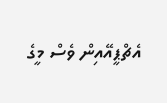އެޗްޕީއޭއިން ވެސް މީގެ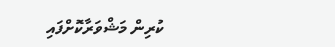ކުރިން މަޝްވަރާކޮށްފައި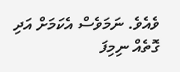ވެއެވެ. ނަމަވެސް އެކަމަށް އަދި ގޮތެއް ނިމިފަ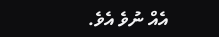އެއް ނުވެ އެވެ.